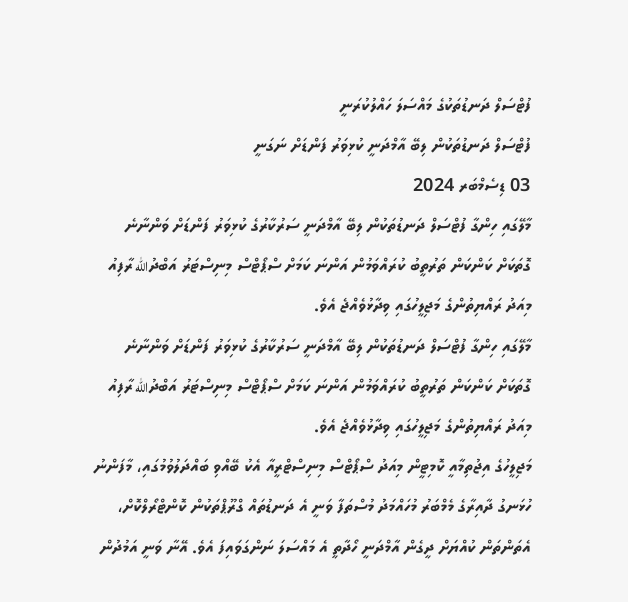ފުޓްސަލް ދަނޑުތަކުގެ މައްސަލަ ހައްލުކުރަނީ
ފުޓްސަލް ދަނޑުތަކުން ލިބޭ އާމްދަނީ ކުޅިވަރު ފަންޑަށް ނަގަނީ
03 ޑިސެމްބަރ 2024
މާލޭގައި ހިންގާ ފުޓްސަލް ދަނޑުތަކުން ލިބޭ އާމްދަނީ ސަރުކާރުގެ ކުޅިވަރު ފަންޑަށް ވަންނާނެ ގޮތަކަށް ކަންކަން ތަރުތީބު ކުރައްވަމުން އަންނަ ކަމަށް ސްޕޯޓްސް މިނިސްޓަރު އަބްދުالله ރާފިއު މިއަދު ރައްޔިތުންގެ މަޖިލީހުގައި ވިދާޅުވެއްޖެ އެވެ.
މާލޭގައި ހިންގާ ފުޓްސަލް ދަނޑުތަކުން ލިބޭ އާމްދަނީ ސަރުކާރުގެ ކުޅިވަރު ފަންޑަށް ވަންނާނެ ގޮތަކަށް ކަންކަން ތަރުތީބު ކުރައްވަމުން އަންނަ ކަމަށް ސްޕޯޓްސް މިނިސްޓަރު އަބްދުالله ރާފިއު މިއަދު ރައްޔިތުންގެ މަޖިލީހުގައި ވިދާޅުވެއްޖެ އެވެ.
މަޖިލީހުގެ އިޖުތިމާއީ ކޮމިޓީން މިއަދު ސްޕޯޓްސް މިނިސްޓްރީއާ އެކު ބޭއްވި ބައްދަލުވުމުގައި، މާފަންނު ހުޅަނގު ދާއިރާގެ މެމްބަރު މުހައްމަދު މުސްތަފާ ވަނީ އެ ދަނޑުތައް ގްރޫޕްތަކުން ކޮންޓްރޯލްކޮށް، އެތަންތަން ކުއްޔަށް ދީގެން އާމްދަނީ ހޯދާތީ އެ މައްސަލަ ނަންގަވައިފަ އެވެ. އޭނާ ވަނީ އަމުދުން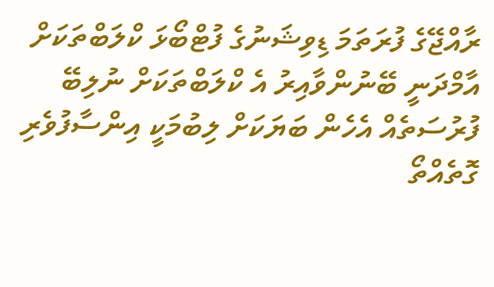ރާއްޖޭގެ ފުރަތަމަ ޑިވިޝަނުގެ ފުޓްބޯޅަ ކްލަބްތަކަށް އާމްދަނީ ބޭނުންވާއިރު އެ ކްލަބްތަކަށް ނުލިބޭ ފުރުސަތެއް އެހެން ބަޔަކަށް ލިބުމަކީ އިންސާފުވެރި ގޮތެއްތޯ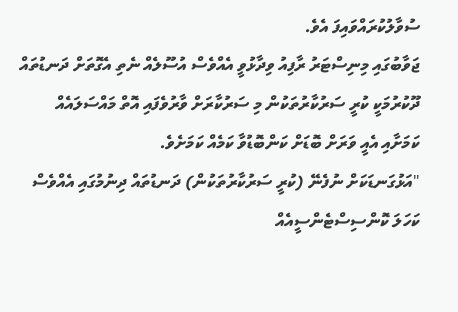ސުވާލުކުރައްވައިފަ އެވެ.
ޖަވާބުގައި މިނިސްޓަރު ރާފިއު ވިދާޅުވީ އެއްވެސް އުސޫލެއް ނެތި އެގޮތަށް ދަނޑުތައް ދޫކުރުމަކީ ކުރީ ސަރުކާރުތަކުން މި ސަރުކާރަށް ވާރުވެފައި އޮތް މައްސަލައެއް ކަމަށާއި އެއީ ވަރަށް ބޮޑަށް ކަންބޮޑުވާ ކަމެއް ކަމަށެވެ.
"އަޅުގަނޑަކަށް ނުފެނޭ (ކުރީ ސަރުކާރުތަކުން) ދަނޑުތައް ދިނުމުގައި އެއްވެސް ކަހަލަ ކޮންސިސްޓެންސީއެއް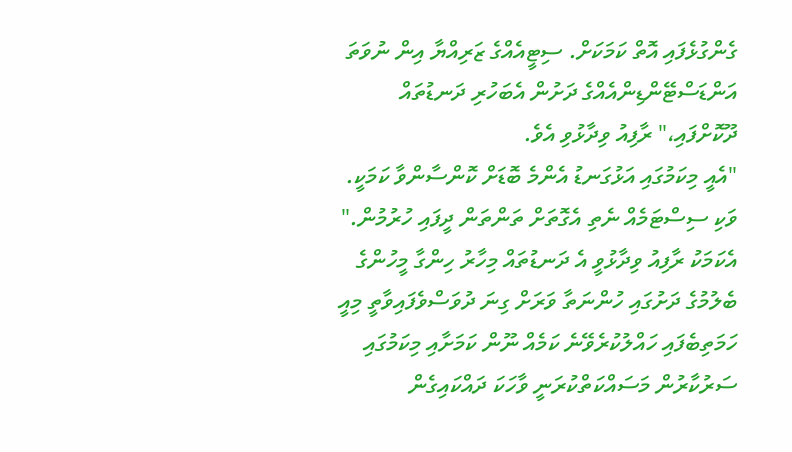ގެންގުޅެފައި އޮތް ކަމަކަށް. ސިޓީއެއްގެ ޒަރިއްޔާ އިން ނުވަތަ އަންޑަސްޓޭންޑިންއެއްގެ ދަށުން އެބަހުރި ދަނޑުތައް ދޫކޮށްފައި،" ރާފިއު ވިދާޅުވި އެވެ.
"އެއީ މިކަމުގައި އަޅުގަނޑު އެންމެ ބޮޑަށް ކޮންސާންވާ ކަމަކީ. ވަކި ސިސްޓަމެއް ނެތި އެގޮތަށް ތަންތަން ދީފައި ހުރުމުން."
އެކަމަކު ރާފިއު ވިދާޅުވީ އެ ދަނޑުތައް މިހާރު ހިންގާ މީހުންގެ ބެލުމުގެ ދަށުގައި ހުންނަތާ ވަރަށް ގިނަ ދުވަސްވެފައިވާތީ މިއީ ހަމަތިބެފައި ހައްލުކުރެވޭނެ ކަމެއް ނޫން ކަމަށާއި މިކަމުގައި ސަރުކާރުން މަސައްކަތްކުރަނީ ވާހަކަ ދައްކައިގެން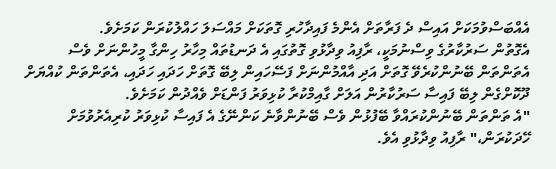އެއްބަސްވުމަކަށް އައިސް ދެ ފަރާތަށް އެންމެ ފައިދާހުރި ގޮތަކަށް މައްސަލަ ހައްލުކުރަން ކަމަށެވެ.
އެގޮތުން ސަރުކާރުގެ ވިސްނުމަކީ، ރާފިއު ވިދާޅުވި ގޮތުގައި އެ ދަނޑުތައް މިހާރު ހިންގާ މީހުންނަށް ވެސް އެތަންތަން ބޭނުންކުރެވޭ ގޮތަށް އަދި އާއްމުންނަށް ފަސޭހައިން ލިބޭ ގޮތަށް ހަދައި ހަދައި، އެތަންތަން ކުއްޔަށް ދޫކޮށްގެން ލިބޭ ފައިސާ ސަރުކާރުން އަލަށް ގާއިމްކުރާ ކުޅިވަރު ފަންޑަށް ވެއްދުން ކަމަށެވެ.
"އެ ތަންތަން ބޭނުންކުރައްވާ ބޭފުޅުން ވެސް ބޭނުންވާނެ ކަންނޭގެ އެ ފައިސާ ކުޅިވަރު ކުރިއެރުވުމަށް ހޭދަކުރަން،" ރާފިއު ވިދާޅުވި އެވެ.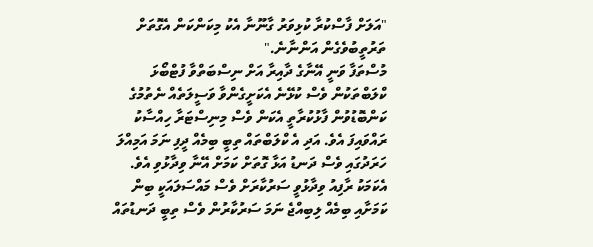"އަލަށް ފާސްކުރާ ކުޅިވަރު ގާނޫނާ އެކު މިކަންކަން އެގޮތަށް ތަރުތީބުވެގެން އަންނާނެ."
މުސްތަފާ ވަނީ އޭނާގެ ދާއިރާ އަށް ނިސްބަތްވާ ފުޓްބޯޅަ ކްލަބްތަކުން ވެސް ކުޅޭނެ އެކަށީގެންވާ ވަސީލަތެއް ނެތުމުގެ ކަންބޮޑުވުން ފާޅުކުރާތީ އެކަން ވެސް މިނިސްޓަރާ ހިއްސާކު ރައްވައިފަ އެވެ. އަދި އެ ކްލަބްތައް ތިބީ ބިމެއް ދީފި ނަމަ އަމިއްލަ ހަރަދުގައި ވެސް ދަނޑު އަޅާ ގޮތަށް ކަމަށް އޭނާ ވިދާޅުވި އެވެ.
އެކަމަކު ރާފިއު ވިދާޅުވީ ސަރުކާރަށް ވެސް މައްސަލައަކީ ބިން ކަމަށާއި ބިމެއް ލިބިއްޖެ ނަމަ ސަރުކާރުން ވެސް ތިބީ ދަނޑުތައް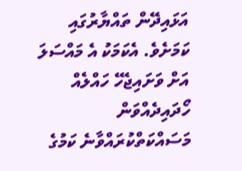އަޅައިދޭން ތައްޔާރުގައި ކަމަށެވެ. އެކަމަކު އެ މައްސަލަ އަށް ވަށައިޖެހޭ ހައްލެއް ހޯދައިދެއްވަން މަސައްކަތްކުރައްވާނެ ކަމުގެ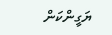ޔަގީންކަން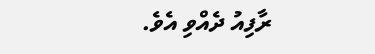ރާފިއު ދެއްވި އެވެ.